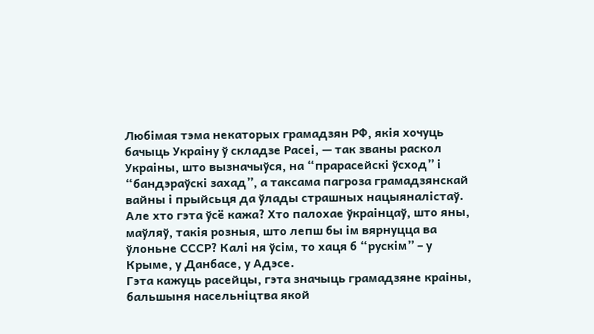Любімая тэма некаторых грамадзян РФ, якія хочуць бачыць Украіну ў складзе Расеі, — так званы раскол Украіны, што вызначыўся, на “прарасейскі ўсход” і “бандэраўскі захад”, а таксама пагроза грамадзянскай вайны і прыйсьця да ўлады страшных нацыяналістаў.
Але хто гэта ўсё кажа? Хто палохае ўкраінцаў, што яны, маўляў, такія розныя, што лепш бы ім вярнуцца ва ўлоньне СССР? Калі ня ўсім, то хаця б “рускім” – у Крыме, у Данбасе, у Адэсе.
Гэта кажуць расейцы, гэта значыць грамадзяне краіны, бальшыня насельніцтва якой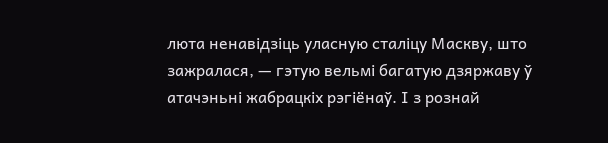люта ненавідзіць уласную сталіцу Маскву, што зажралася, — гэтую вельмі багатую дзяржаву ў атачэньні жабрацкіх рэгіёнаў. І з рознай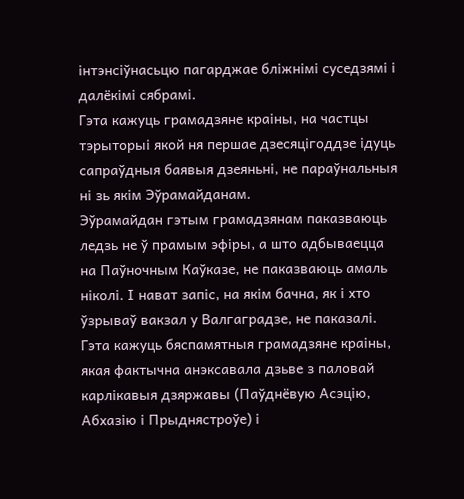інтэнсіўнасьцю пагарджае бліжнімі суседзямі і далёкімі сябрамі.
Гэта кажуць грамадзяне краіны, на частцы тэрыторыі якой ня першае дзесяцігоддзе ідуць сапраўдныя баявыя дзеяньні, не параўнальныя ні зь якім Эўрамайданам.
Эўрамайдан гэтым грамадзянам паказваюць ледзь не ў прамым эфіры, а што адбываецца на Паўночным Каўказе, не паказваюць амаль ніколі. І нават запіс, на якім бачна, як і хто ўзрываў вакзал у Валгаградзе, не паказалі.
Гэта кажуць бяспамятныя грамадзяне краіны, якая фактычна анэксавала дзьве з паловай карлікавыя дзяржавы (Паўднёвую Асэцію, Абхазію і Прыднястроўе) і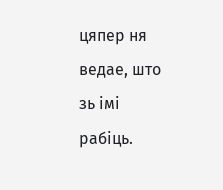цяпер ня ведае, што зь імі рабіць.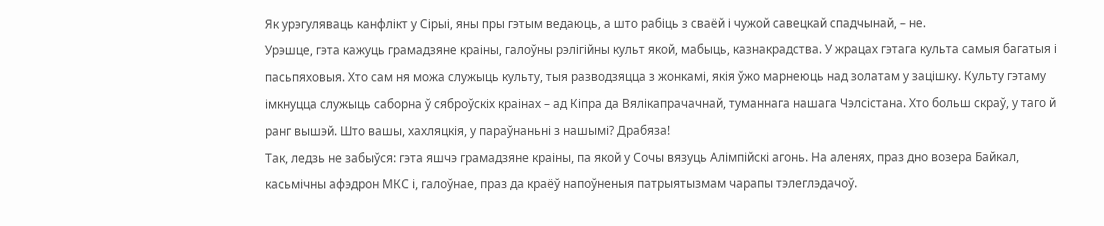Як урэгуляваць канфлікт у Сірыі, яны пры гэтым ведаюць, а што рабіць з сваёй і чужой савецкай спадчынай, – не.
Урэшце, гэта кажуць грамадзяне краіны, галоўны рэлігійны культ якой, мабыць, казнакрадства. У жрацах гэтага культа самыя багатыя і пасьпяховыя. Хто сам ня можа служыць культу, тыя разводзяцца з жонкамі, якія ўжо марнеюць над золатам у зацішку. Культу гэтаму імкнуцца служыць саборна ў сяброўскіх краінах – ад Кіпра да Вялікапрачачнай, туманнага нашага Чэлсістана. Хто больш скраў, у таго й ранг вышэй. Што вашы, хахляцкія, у параўнаньні з нашымі? Драбяза!
Так, ледзь не забыўся: гэта яшчэ грамадзяне краіны, па якой у Сочы вязуць Алімпійскі агонь. На аленях, праз дно возера Байкал, касьмічны афэдрон МКС і, галоўнае, праз да краёў напоўненыя патрыятызмам чарапы тэлеглэдачоў.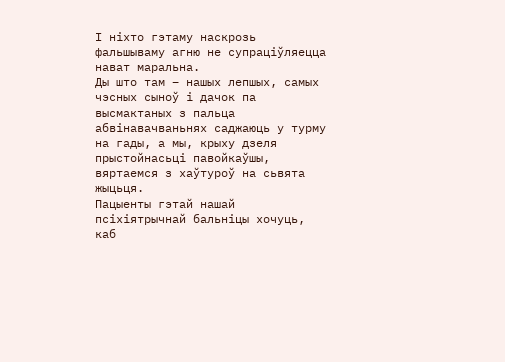І ніхто гэтаму наскрозь фальшываму агню не супраціўляецца нават маральна.
Ды што там – нашых лепшых, самых чэсных сыноў і дачок па высмактаных з пальца абвінавачваньнях саджаюць у турму на гады, а мы, крыху дзеля прыстойнасьці павойкаўшы, вяртаемся з хаўтуроў на сьвята жыцьця.
Пацыенты гэтай нашай псіхіятрычнай бальніцы хочуць, каб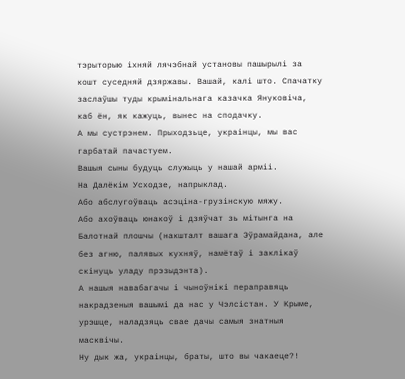тэрыторыю іхняй лячэбнай установы пашырылі за кошт суседняй дзяржавы. Вашай, калі што. Спачатку заслаўшы туды крымінальнага казачка Януковіча, каб ён, як кажуць, вынес на сподачку.
А мы сустрэнем. Прыходзьце, украінцы, мы вас гарбатай пачастуем.
Вашыя сыны будуць служыць у нашай арміі.
На Далёкім Усходзе, напрыклад.
Або абслугоўваць асэціна-грузінскую мяжу.
Або ахоўваць юнакоў і дзяўчат зь мітынга на Балотнай плошчы (накшталт вашага Эўрамайдана, але без агню, палявых кухняў, намётаў і заклікаў скінуць уладу прэзыдэнта).
А нашыя навабагачы і чыноўнікі пераправяць накрадзеныя вашымі да нас у Чэлсістан. У Крыме, урэшце, наладзяць свае дачы самыя знатныя масквічы.
Ну дык жа, украінцы, браты, што вы чакаеце?!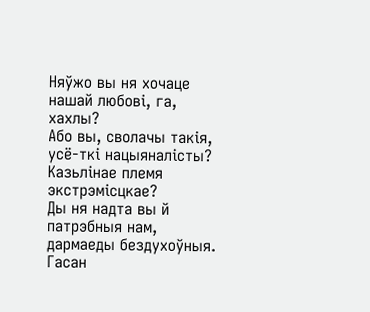Няўжо вы ня хочаце нашай любові, га, хахлы?
Або вы, сволачы такія, усё-ткі нацыяналісты?
Казьлінае племя экстрэмісцкае?
Ды ня надта вы й патрэбныя нам, дармаеды бездухоўныя.
Гасан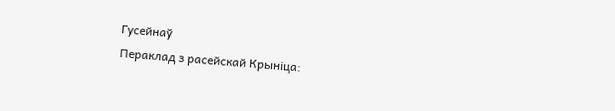Гусейнаў
Пераклад з расейскай Крыніца: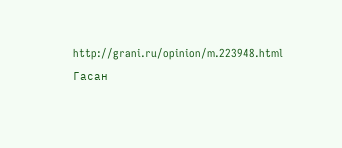http://grani.ru/opinion/m.223948.html Гасан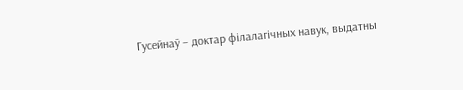Гусейнаў – доктар філалагічных навук, выдатны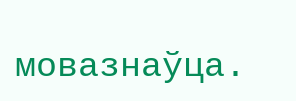мовазнаўца.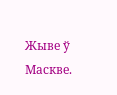Жыве ў Маскве.